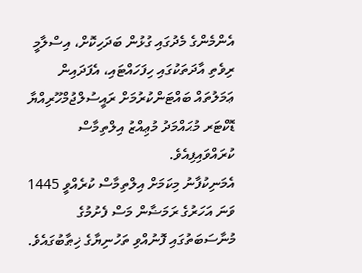އެންމެންގެ މެދުގައި ގުޅުން ބަދަހިކޮށް، އިސްލާމީ ރިވެތި އާދަތަކުގައި ހިފަހައްޓައި، އެފަދައިން ޢަމަލުތައް ބައްޓަންކުރުމަށް ރައީސުލްޖުމްހޫރިއްޔާ ޑޮކްޓަރ މުޙައްމަދު މުޢިއްޒު އިލްތިމާސް ކުރައްވައިފިއެވެ.
އެމަނިކުފާނު މިކަމަށް އިލްތިމާސް ކުރެއްވީ 1445 ވަނަ އަހަރުގެ ރަމަޟާން މަސް ފެށުމުގެ މުނާސަބަތުގައި ފޮނުއްވި ތަހުނިޔާގެ ޚިޠާބުގައެވެ.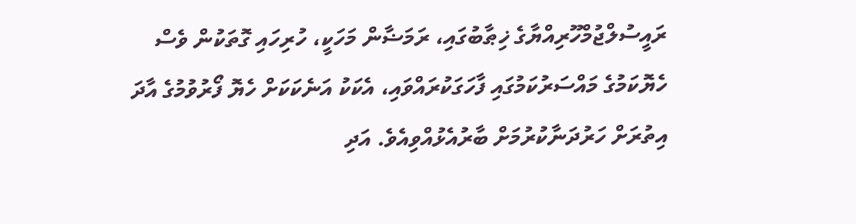ރައީސުލްޖުމްހޫރިއްޔާގެ ޚިޠާބުގައި، ރަމަޟާން މަހަކީ، ހުރިހައި ގޮތަކުން ވެސް ހެޔޮކަމުގެ މައްސަރުކަމުގައި ފާހަގަކުރައްވައި، އެކަކު އަނެކަކަށް ހެޔޮ ފޯރުވުމުގެ އާދަ އިތުރަށް ހަރުދަނާކުރުމަށް ބާރުއެޅުއްވިއެވެ. އަދި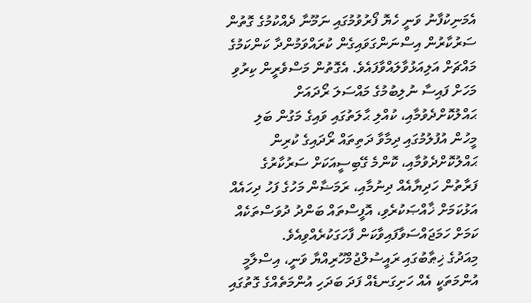އެމަނިކުފާނު ވަނީ ހެޔޮ ފޯރުވުމުގައި ނަމޫނާ ދެއްކުމުގެ ގޮތުން ސަރުކާރުން އިސްނަންގަވައިގެން ކުރައްވަމުންދާ ކަންކަމުގެ މައްޗަށް އަލިއަޅުވާލައްވާފައެވެ. އެގޮތުން މަސްވެރީން ކިރުވި މަހަށް ފައިސާ ނުލިބުމުގެ މައްސަލަ ރޯދައަށް ޙައްލުކޮށްދެވުމާއި، ކުއްލި ޙާލަތުގައި ވައިގެ މަގުން ބަލި މީހުން އުފުލުމުގައި ދިމާވާ ދަތިތައް ރޯދައިގެ ކުރިން ޙައްލުކޮށްދެވުމާއި، ކޮންމެ ގޭބިސީއަކަށް ސަރުކާރުގެ ފަރާތުން ހަދިޔާއެއް ދިނުމާއި، ރަމަޟާން މަހުގެ ފަހު ދިހައެއް އަޅުކަމަށް ޚާއްޞަކުރެވި، އޮފީސްތައް ބަންދު ދުވަސްތަކެއް ކަމަށް ހަމަޖައްސަވާފައިވާކަން ފާހަގަކުރެއްވިއެވެ.
މިއަދުގެ ޚިޠާބުގައި ރައީސުލްޖުމްހޫރިއްޔާ ވަނީ، އިސްލާމީ އުންމަތަކީ އެއް ހަށިގަނޑެއް ފަދަ ބަދަހި އުންމަތެއްގެ ގޮތުގައި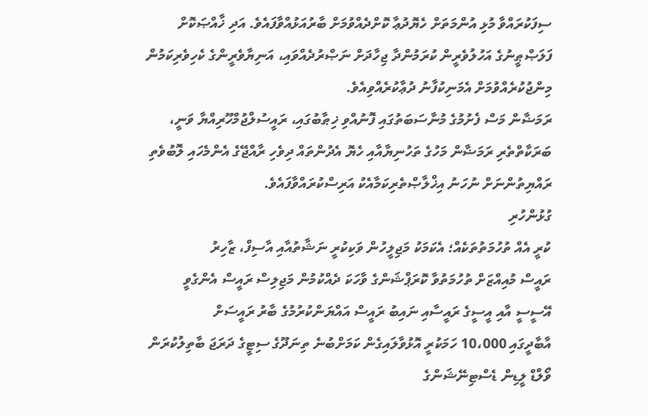ސިފަކުރައްވާ މުޅި އުންމަތަށް ހެޔޮދުޢާ ކޮށްދެއްވުމަށް ބާރުއަޅުއްވާފައެވެ. އަދި ޚާއްޞަކޮށް ފަލަޞްޠީނުގެ އަހުލުވެރީން ކުރަމުންދާ ޖިހާދަށް ނަޞްރުދެއްވައި، އަނިޔާވެރީންގެ ކެހިވެރިކަމުން މިންޖުކުރެއްވުމަށް އެމަނިކުފާނު ދުޢާކުރެއްވިއެވެ.
ރަމަޟާން މަސް ފެށުމުގެ މުނާސަބަތުގައި ފޮނުއްވި ޚިޠާބުގައި، ރައީސުލްޖުމްހޫރިއްޔާ ވަނީ، ބަރަކާތްތެރި ރަމަޟާން މަހުގެ ތަހުނިޔާއާއި ހެޔޮ އެދުންތައް ދިވެހި ރާއްޖޭގެ އެންމެހައި ލޮބުވެތި ރައްޔިތުންނަށް ނުހަނު އިޚްލާޞްތެރިކަމާއެކު އަރިސްކުރައްވާފައެވެ.
ގުޅުންހުރި
ކުރީ އެއް ތުހުމަތުތަކެއް؛ އެކަމަކު މަޖިލީހުން ވަކިކުރީ ނަޝާތުއާއި އާސިފް، ޒާހިރު
ރައީސް މުއިއްޒަށް ތުހުމަތުވާ ކޮރަޕްޝަންގެ ވާހަކަ ދެއްކުމުން މަޖިލިސް ރައީސް އެންގެވީ
އޭސީސީ އާއި އީސީގެ ރައީސާއި ނައިބު ރައީސް އައްޔަންކުރުމުގެ ބާރު ރައީސަށް
އާބާދީގައި 10،000 ހަމަކުރީ އޮޅުވާލައިގެން ކަމަށްބުނެ ތިނަދޫގެ ސިޓީގެ ދަރަޖަ ބާތިލުކުރަން
ވޯލްޑް ލީޑިން ޑެސްޓިނޭޝަންގެ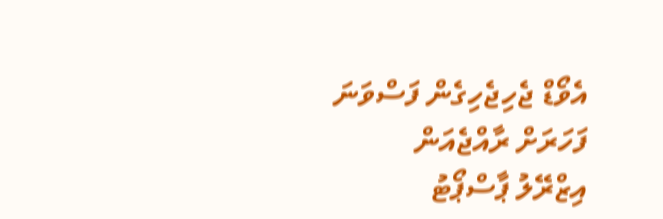އެވޯޑް ޖެހިޖެހިގެން ފަސްވަނަ ފަހަރަށް ރާއްޖެއަން
އިޒްރޭލު ޕާސްޕޯޓު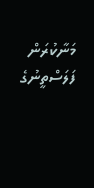މަނާކުރަން ފަލަސްތީނުގެ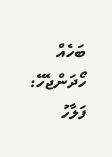ބަހެއް ހޯދަންޖެހޭ: ފަލާހު